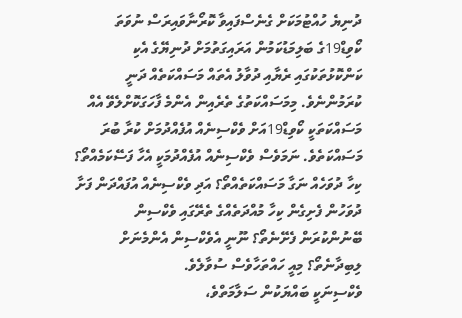ދުނިޔެ ހުއްޓުމަކަށް ގެނެސްފައިވާ ކޮރޯނާވައިރަސް ނުވަތަ ކޯވިޑް19ގެ ބަލިމަޑުކަމުން އަރައިގަތުމަށް ދުނިޔޭގެ އެކި ކަންކޮޅުތަކުގައި ރެޔާއި ދުވާލު އެތައް މަސައްކަތެއް ދަނީ ކުރަމުންނެވެ. މިމަސައްކަތުގެ ތެރެއިން އެންމެ ފާހަގަކޮށްލެވޭ އެއް މަސައްކަތަކީ ކޯވިޑް19އަށް ވެކްސިނެއް އުފެއްދުމަށް ކުރާ ބުރަ މަސައްކަތެވެ. ނަމަވެސް ވެކްސިނެއް އުފެއްދުމަކީ އެހާ ފަސޭކަމެއްތޯ؟ ކިހާ ދުވަހެއް ނަގާ މަސައްކަތެއްތޯ؟ އަދި ވެކްސިނެއް އުފައްދަން ފަށާ ދުވަހުން ފެށިގެން ކިހާ މުއްދަތެއްގެ ތެރޭގައި ވެކްސިން ބޭނުންކުރަން ފެށޭނެތޯ؟ ނޫނީ އެވެކްސިން އެންމެނަށް ލިބިދާނެތޯ؟ މިއީ ހައްތަހާވެސް ސުވާލެވެ.
ވެކްސިނަކީ ބައްޔަކުން ސަލާމަތްވެ،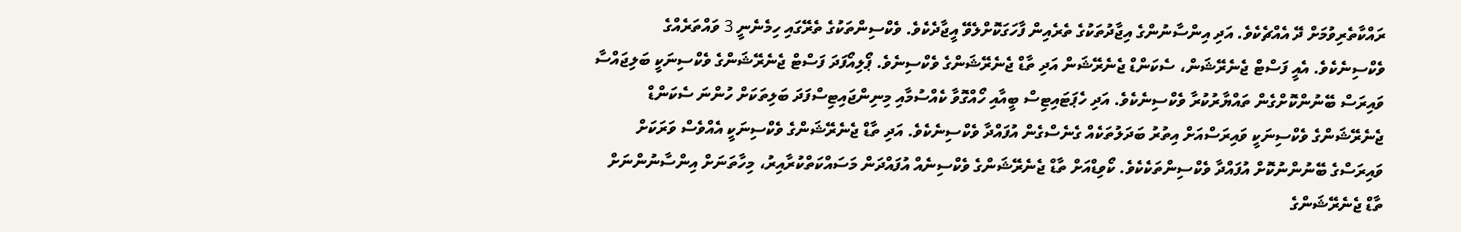ރައްކާތެރިވުމަށް ދޭ އެއްޗެކެވެ. އަދި އިންސާނުންގެ އިޖާދުތަކުގެ ތެރެއިން ފާހަގަކޮށްލެވޭ އީޖާދެކެވެ. ވެކްސިންތަކުގެ ތެރޭގައި ހިމެނެނީ 3 ވައްތަރެއްގެ ވެކްސިނެކެވެ. އެއީ ފަސްޓް ޖެނެރޭޝަން، ސެކަންޑް ޖެނެރޭޝަން އަދި ތާޑް ޖެނެރޭޝަންގެ ވެކްސިނެވެ. ޕޯލިއޯފަދަ ފަސްޓް ޖެނެރޭޝަންގެ ވެކްސިނަކީ ބަލިޖައްސާ ވައިރަސް ބޭނުންކޮށްގެން ތައްޔާރުކުރާ ވެކްސިނެކެވެ. އަދި ހެޕަޓައިޓިސް ބީއާއި ހޯއްގޮވާ ކެއްސުމާއި މިނިންޖައިޓިސްފަދަ ބަލިތަކަށް ހުންނަ ސެކަންޑް ޖެނެރޭޝަންގެ ވެކްސިނަކީ ވައިރަސްއަށް އިތުރު ބަދަލުތަކެއް ގެނެސްގެން އުފައްދާ ވެކްސިނެކެވެ. އަދި ތާޑް ޖެނެރޭޝަންގެ ވެކްސިނަކީ އެއްވެސް ވަރަކަށް ވައިރަސްގެ ބޭނުންނުކޮށް އުފައްދާ ވެކްސިންތަކެކެވެ. ކޯވިޑްއަށް ތާޑް ޖެނެރޭޝަންގެ ވެކްސިނެއް އުފައްދަން މަސައްކަތްކުރާއިރު، މިހާތަނަށް އިންސާނުންނަށް ތާޑް ޖެނެރޭޝަންގެ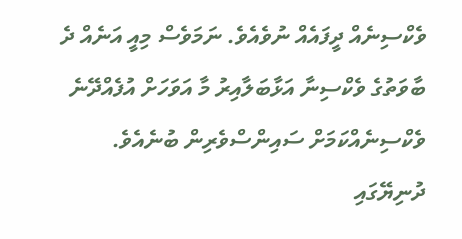ވެކްސިނެއް ދީފައެއް ނުވެއެވެ. ނަމަވެސް މިއީ އަނެއް ދެ ބާވަތުގެ ވެކްސިނާ އަޅާބަލާއިރު މާ އަވަހަށް އުފެއްދޭނެ ވެކްސިނެއްކަމަށް ސައިންސްވެރިން ބުނެއެވެ.
ދުނިޔޭގައި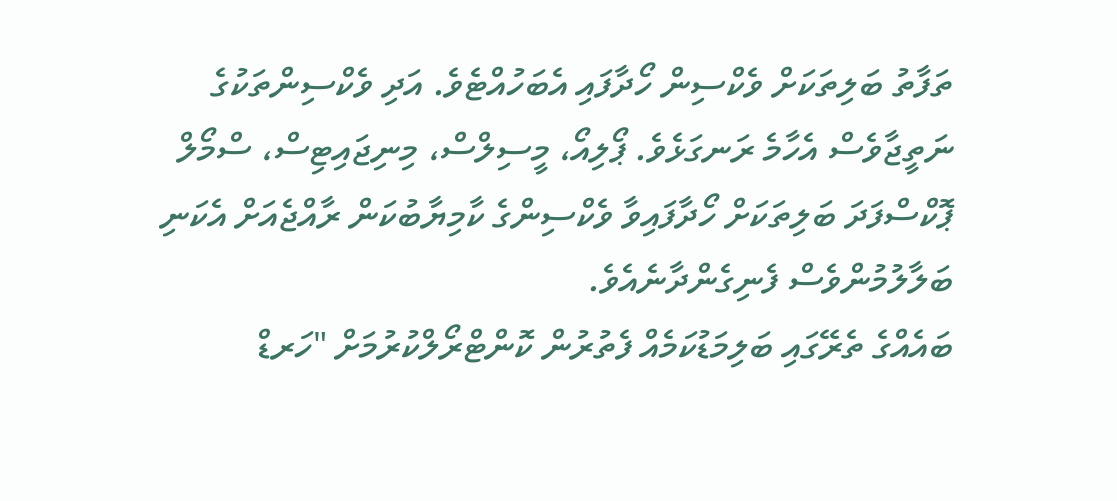ތަފާތު ބަލިތަކަށް ވެކްސިން ހޯދާފައި އެބަހުއްޓެވެ. އަދި ވެކްސިންތަކުގެ ނަތީޖާވެސް އެހާމެ ރަނގަޅެވެ. ޕޯލިއޯ، މީސިލްސް، މިނިޖައިޓިސް، ސްމޯލް ޕޮކްސްފަދަ ބަލިތަކަށް ހޯދާފައިވާ ވެކްސިންގެ ކާމިޔާބުކަން ރާއްޖެއަށް އެކަނި ބަލާލުމުންވެސް ފެނިގެންދާނެއެވެ.
ބައެއްގެ ތެރޭގައި ބަލިމަޑުކަމެއް ފެތުރުން ކޮންޓްރޯލްކުރުމަށް "ހަރޑް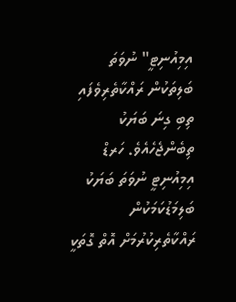އިމިއުނިޓީ" ނުވަތަ ބަލިތަކުން ރައްކާތެރިވެފައި ތިބި ގިނަ ބަޔަކު ތިބެންޖެހެއެވެ. ހަރޑް އިމިއުނިޓީ ނުވަތަ ބަޔަކު ބަލިމަޑުކަމަކުން ރައްކާތެރިކުރުމަށް އޮތް ގޮތަކީ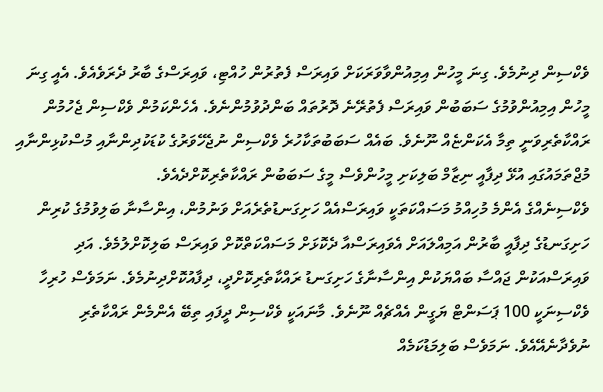ވެކްސިން ދިނުމެވެ. ގިނަ މީހުން އިމިއުންވާވަރަކަށް ވައިރަސް ފެތުރުން ހުއްޓި، ވައިރަސްގެ ބާރު ދެރަވެއެވެ. އެއީ ގިނަ މީހުން އިމިއުންވުމުގެ ސަބަބުން ވައިރަސް ފެތުރޭނެ ދޮރުތައް ބަންދުވުމުންނެވެ. އެހެންކަމުން ވެކްސިން ޖެހުމުން ރައްކާތެރިވަނީ ތިމާ އެކަންޏެއް ނޫނެވެ. ބައެއް ސަބަބުތަކާހުރެ ވެކްސިން ނުޖެހޭވަރުގެ ކުޑަކުދިންނާއި މުސްކުޅިންނާއި މުޖްތަމައުގައި އުޅޭ ދިފާއީ ނިޒާމް ބަލިކަށި މީހުންވެސް މީގެ ސަބަބުން ރައްކާތެރިކޮށްދެއެވެ.
ވެކްސިނެއްގެ އެންމެ މުހިއްމު މަސައްކަތަކީ ވައިރަސްއެއް ހަށިގަނޑުތެރެއަށް ވަނުމުން، އިންސާނާ ބަލިވުމުގެ ކުރިން ހަށިގަނޑުގެ ދިފާއީ ބާރުން އަމިއްލައަށް އެވައިރަސްއާ ދެކޮޅަށް މަސައްކަތްކޮށް ވައިރަސް ބަލިކޮށްލުމެވެ. އަދި ވައިރަސްއަކުން ޖައްސާ ބައްޔަކުން އިންސާނާގެ ހަށިގަނޑު ރައްކާތެރިކޮށްދީ، ދިފާއުކޮށްދިނުމެވެ. ނަމަވެސް ހުރިހާ ވެކްސިނަކީ 100 ޕަސަންޓް ޔަގީން އެއްޗެއް ނޫނެވެ. މާނައަކީ ވެކްސިން ދީފައި ތިބޭ އެންމެން ރައްކާތެރި ނުވެދާނެއޭއެވެ. ނަމަވެސް ބަލިމަޑުކަމެއް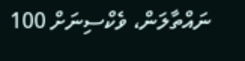ނައްތާލަން، ވެކްސިނަށް 100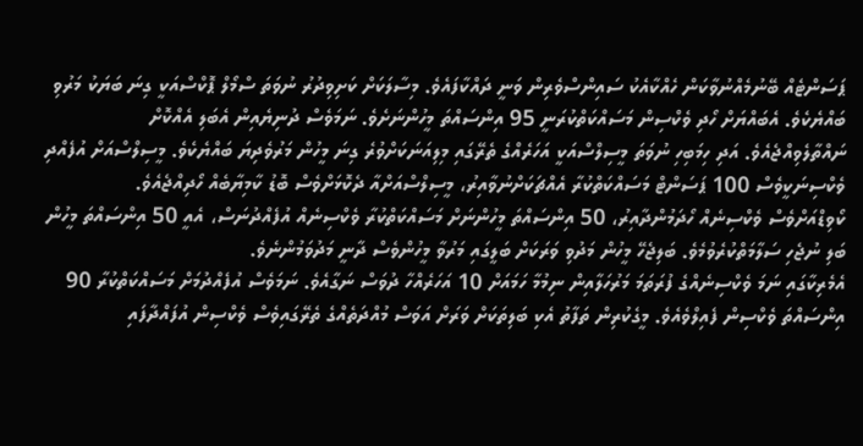ޕަސަންޓެއް ބޭނުމެއްނުވާކަން ހެއްކާއެކު ސައިންސްވެރިން ވަނީ ދައްކާފައެވެ. މިސާލަކަށް ކަށިވިދުރު ނުވަތަ ސްމޯލް ޕޮކްސްއަކީ ގިނަ ބަޔަކު މަރުވި ބައްޔެކެވެ. އެބައްޔަށް ހޯދި ވެކްސިން މަސައްކަތްކުރަނީ 95 އިންސައްތަ މީހުންނަށެވެ. ނަމަވެސް ދުނިޔެއިން އެބަލި އެއްކޮށް ނައްތާލެވިއްޖެއެވެ. އަދި ހިމަބިހި ނުވަތަ މީސިލްސްއަކީ އަހަރެއްގެ ތެރޭގައި މިލިއަނަކަށްވުރެ ގިނަ މީހުން މަރުވެދިޔަ ބައްޔެކެވެ. މީސިލްސްއަށް އުފެއްދި ވެކްސިނަކީވެސް 100 ޕަސަންޓް މަސައްކަތްކުރާ އެއްޗަކަށްނުވާއިރު، މީސިލްސްއަށްއާ ދެކޮޅަށްވެސް ބޮޑު ކާމިޔާބެއް ހޯދިއްޖެއެވެ.
ކޯވިޑްއަށްވެސް ވެކްސިނެއް ހޯދަމުންދާއިރު، 50 އިންސައްތަ މީހުންނަށް މަސައްކަތްކުރާ ވެކްސިނެއް އުފެއްދުނަސް، އެއީ 50 އިންސައްތަ މީހުން ބަލި ނުޖެހި ސަލާމަތްކުރެވުމެވެ. ބަލިޖެހޭ މީހުން މަދުވި ވަރަކަށް ބަލީގައި މަރުވާ މީހުންވެސް ދާނީ މަދުވަމުންނެވެ.
އެމެރިކާގައި ނަމަ ވެކްސިނެއްގެ ފުރަތަމަ މަރުހަލާއިން ނިމުމާ ހަމައަށް 10 އަހަރެއްހާ ދުވަސް ނަގާއެވެ. ނަމަވެސް އުފެއްދުމަށް މަސައްކަތްކުރާ 90 އިންސައްތަ ވެކްސިން ފެއިލްވެއެވެ. މީގެކުރިން ތަފާތު އެކި ބަލިތަކަށް ވަރަށް އަވަސް މުއްދަތެއްގެ ތެރޭގައިވެސް ވެކްސިން އުފައްދާފައި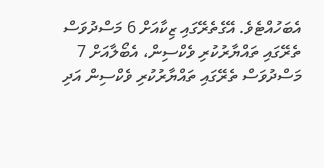އެބަހުއްޓެވެ. އޭގެތެރޭގައި ޒިކާއަށް 6 މަސްދުވަސް ތެރޭގައި ތައްޔާރުކުރި ވެކްސިން، އެބޯލާއަށް 7 މަސްދުވަސް ތެރޭގައި ތައްޔާރުކުރި ވެކްސިން އަދި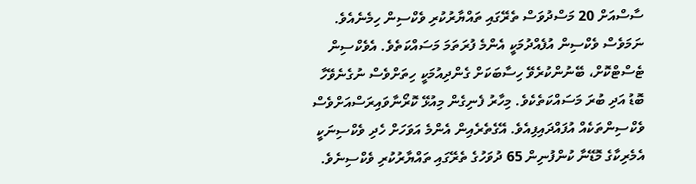ސާސްއަށް 20 މަސްދުވަސް ތެރޭގައި ތައްޔާރުކުރި ވެކްސިން ހިމެނެއެވެ. ނަމަވެސް ވެކްސިން އުފެއްދުމަކީ އެންމެ ފުރަތަމަ މަސައްކަތެވެ. އެވެކްސިން ޓެސްޓްކޮށް، ބޭނުންކުރެވޭ ހިސާބަކަށް ގެންދިއުމަކީ ހިތަށްވެސް ނުގެނެވޭހާ ބޮޑު އަދި ބުރަ މަސައްކަތެކެވެ. މިހާރު ފެނިގެން މިއުޅޭ ކޮރޯނާވައިރަސްއަށްވެސް ވެކްސިންތަކެއް އުފައްދައިފިއެވެ. އޭގެތެރެއިން އެންމެ އަވަހަށް ހެދި ވެކްސިނަކީ އެމެރިކާގެ މޮޑޭނާ ކުންފުނިން 65 ދުވަހުގެ ތެރޭގައި ތައްޔާރުކުރި ވެކްސިނެވެ.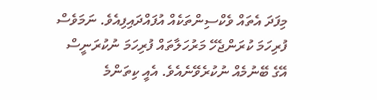މިފަދަ އެތައް ވެކްސިންތަކެއް އުފައްދައިފިއެވެ. ނަމަވެސް ފުރިހަމަ ކުރަންޖެހޭ މަރުހަލާތައް ފުރިހަމަ ނުކުރަނީސް އޭގެ ބޭނުމެއް ނުކުރެވޭނެއެވެ. އެއީ ކިތަންމެ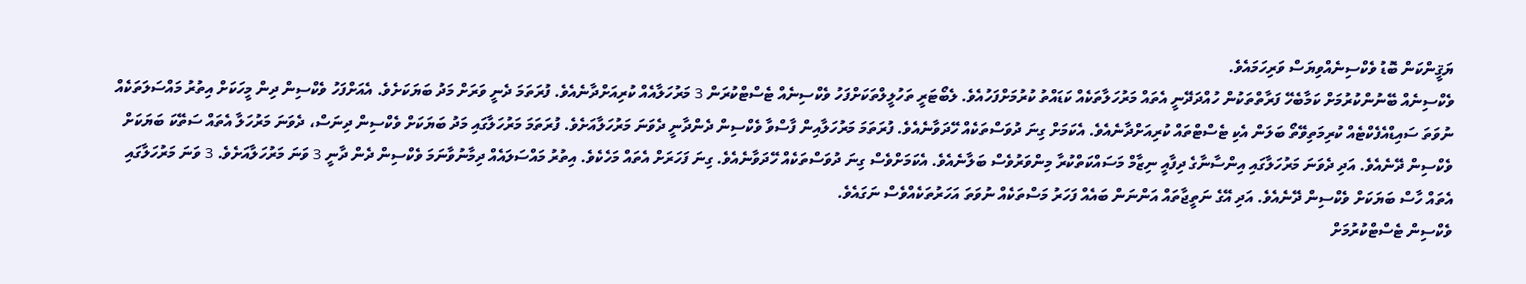ޔަޤީންކަން ބޮޑު ވެކްސިނެއްވިޔަސް ވަރިހަމައެވެ.
ވެކްސިނެއް ބޭނުންކުރުމަށް ކަމާބެހޭ ފަރާތްތަކުން ހުއްދަދޭނީ އެތައް މަރުހަލާތަކެއް ކަޑައްތު ކުރުމަށްފަހުއެވެ. ލެބޯޓަރީ ތަހުލީލްތަކަށްފަހު ވެކްސިނެއް ޓެސްޓްކުރަން 3 މަރުހަލާއެއް ކުރިއަށްދާނެއެވެ. ފުރަތަމަ ދެނީ ވަރަށް މަދު ބަޔަކަށެވެ. އެއަށްފަހު ވެކްސިން ދިން މީހަކަށް އިތުރު މައްސަލަތަކެއް ނުވަތަ ސައިޑްއެފެކްޓެއް ކުރިމަތިވޭތޯ ބަލަން އެކި ޓެސްޓްތައް ކުރިއަށްދާނެއެވެ. އެކަމަށް ގިނަ ދުވަސްތަކެއް ހޭދަވާނެއެވެ. ފުރަތަމަ މަރުހަލާއިން ފާސްވާ ވެކްސިން ދެންދާނީ ދެވަނަ މަރުހަލާއަށެވެ. ފުރަތަމަ މަރުހަލާގައި މަދު ބަޔަކަށް ވެކްސިން ދިނަސް، ދެވަނަ މަރުހަލާ އެތައް ސަތޭކަ ބަޔަކަށް ވެކްސިން ދޭނެއެވެ. އަދި ދެވަނަ މަރުހަލާގައި އިންސާނާގެ ދިފާއީ ނިޒާމް މަސައްކަތްކުރާ މިންވަރުވެސް ބަލާނެއެވެ. އެކަމަށްވެސް ގިނަ ދުވަސްތަކެއް ހޭދަވާނެއެވެ. ގިނަ ފަހަރަށް އެތައް މަހެކެވެ. އިތުރު މައްސަލައެއް ދިމާނުވާނަމަ ވެކްސިން ދެން ދާނީ 3 ވަނަ މަރުހަލާއަށެވެ. 3 ވަނަ މަރުހަލާގައި އެތައް ހާސް ބަޔަކަށް ވެކްސިން ދޭނެއެވެ. އަދި އޭގެ ނަތީޖާތައް އަންނަން ބައެއް ފަހަރު މަސްތަކެއް ނުވަތަ އަހަރުތަކެއްވެސް ނަގައެވެ.
ވެކްސިން ޓެސްޓްކުރުމަށް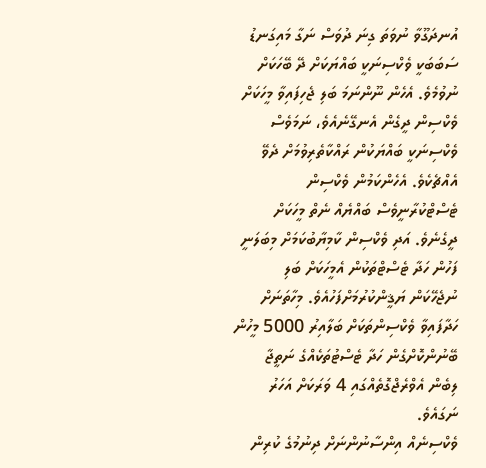އުނދަގޫވާ ނުވަތަ ގިނަ ދުވަސް ނަގާ މައިގަނޑު ސަބަބަކީ ވެކްސިނަކީ ބައްޔަކަށް ދޭ ބޭހަކަށް ނުވުމެވެ. އެހެން ނޫންނަމަ ބަލި ޖެހިފައިވާ މީހަކަށް ވެކްސިން ދީގެން އެނގޭނެއެވެ، ނަމަވެސް ވެކްސިނަކީ ބައްޔަކުން ރައްކާތެރިވުމަށް ދެވޭ އެއްޗެކެވެ. އެހެންކަމުން ވެކްސިން ޓެސްޓްކުރާނީވެސް ބައްޔެއް ނެތް މީހަކަށް ދީގެނެވެ. އަދި ވެކްސިން ކާމިޔާބުކަމަށް މިބަލަނީ ފަހުން ހަދާ ޓެސްޓްތަކުން އެމީހަކަށް ބަލި ނުޖެހޭކަން ޔަޤީންކުރުމަށްފަހުއެވެ. މިހާތަނަށް ހަދާފައިވާ ވެކްސިންތަކަށް ބަލާއިރު 5000 މީހުން ބޭނުންކޮށްގެން ހަދާ ޓެސްޓުތަކެއްގެ ނަތީޖާ ލިބެން އެވްރެޖްގޮތެއްގައި 4 ވަރަކަށް އަހަރު ނަގައެވެ.
ވެކްސިނެއް އިންސާނުންނަށް ދިނުމުގެ ކުރިން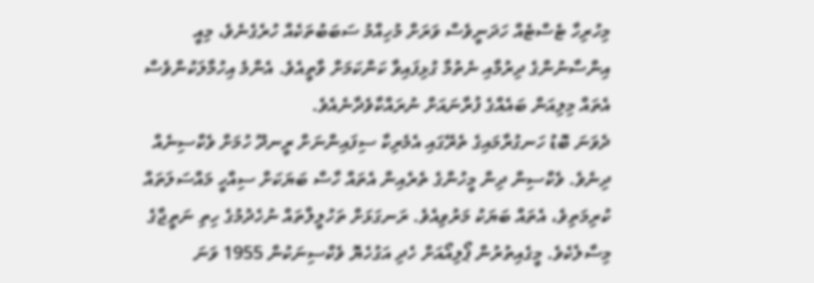މިހުރިހާ ޓެސްޓެއް ހަދަނީވެސް ވަރަށް މުހިއްމު ސަބަބުތަކެއް ހުރެގެނެވެ، މިއީ އިންސާނުންގެ ދިރުމާއި ނެތުމާ ގުޅިފައިވާ ކަންކަމަށް ވާތީއެވެ. އެންމެ އިހުމާލަކުންވެސް އެތައް މިލިއަން ބައެއްގެ ފުރާނައަށް ނުރައްކާވެދާނެއެވެ.
ދެވަނަ ބޮޑު ހަނގުރާމައިގެ ތެރޭގައި އެމެރިކާ ސިފައިންނަށް ރީނދޫ ހުމަށް ވެކްސިނެއް ދިނެވެ. ވެކްސިން ދިން މީހުންގެ ތެރެއިން އެތައް ހާސް ބަޔަކަށް ސިއްހީ މައްސަލަތައް ކުރިމަތިވެ، އެތައް ބަޔަކު މަރުވިއެވެ. ރަނގަޅަށް ތަހުލީލްތައް ނުހެދުމުގެ ހިތި ނަތީޖާގެ މިސާލެކެވެ. މީގެއިތުރުން ޕޯލިއޯއަށް ހެދި އަގުހެޔޮ ވެކްސިނަކުން 1955 ވަނަ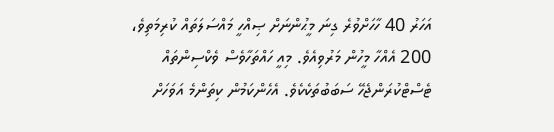އަހަރު 40 ހާހަށްވުރެ ގިނަ މީޙުންނަށް ޞިއްހީ މައްސަލަތައް ކުރިމަތިވެ، 200 އެއްހާ މީހުން މަރުވިއެވެ. މިއީ ހައްތަހާވެސް ވެކްސިންތައް ޓެސްޓްކުރަންޖެހޭ ސަބަބުތަކެކެވެ. އެހެންކަމުން ކިތަންމެ އަވަހަށް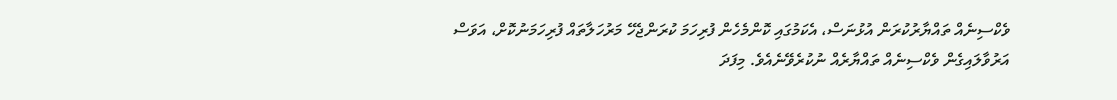ވެކްސިނެއް ތައްޔާރުކުރަން އުޅުނަސް، އެކަމުގައި ކޮންމެހެން ފުރިހަމަ ކުރަންޖެހޭ މަރުހަލާތައް ފުރިހަމަނުކޮށް، އަވަސް އަރުވާލައިގެން ވެކްސިނެއް ތައްޔާރެއް ނުކުރެވޭނެއެވެ. މިފަދަ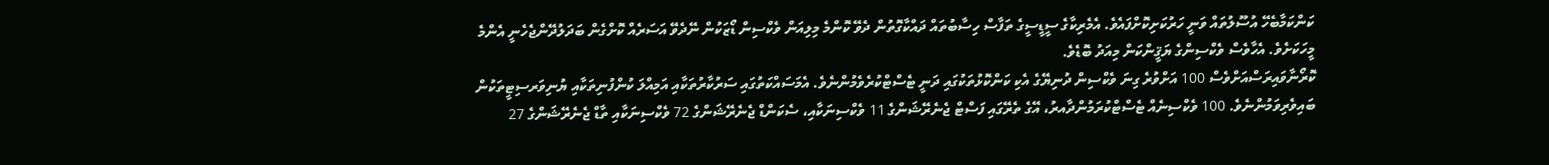ކަންކަމާބެހޭ އުސޫލުތައް ވަނީ ހަރުކަށިކޮށްފައެވެ. އެމެރިކާގެ ސީޑީސީގެ ތަފާސް ހިސާބުތައް ދައްކާގޮތުން ދެވޭ ކޮންމެ މިލިއަން ވެކްސިން ޑޯޒަކުން ނޭދެވޭ އަސަރެއް ކޮށްގެން ބަދަލުދޭންޖެހެނީ އެންމެ މީހަކަށެވެ. އެހާވެސް ވެކްސިންގެ ޔަޤީންކަން މިއަދު ބޮޑެވެ.
ކޮރޯނާވައިރަސްއަށްވެސް 100 އަށްވުރެ ގިނަ ވެކްސިން ދުނިޔޭގެ އެކި ކަންކޮޅުތަކުގައި ދަނީ ޓެސްޓްކުރެވެމުންނެވެ. އެމަސައްކަތުގައި ސަރުކާރުތަކާއި އަމިއްލަ ކުންފުނިތަކާއި ޔުނިވަރސިޓީތަކުން ބައިވެރިވަމުންނެވެ. 100 ވެކްސިނެއް ޓެސްޓްކުރަމުންދާއރު، އޭގެ ތެރޭގައި ފަސްޓް ޖެނެރޭޝަންގެ 11 ވެކްސިނަކާއި، ސެކަންޑް ޖެނެރޭޝަންގެ 72 ވެކްސިނަކާއި ތާޑް ޖެނެރޭޝަންގެ 27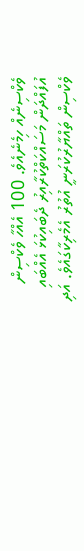ވެކްސިނެއް ހިމެނެއެވެ. 100 އެއްހާ ވެކްސިން އުފައްދަން މަސައްކަތްކުރާއިރު ދެބައިކުޅަ އެއްބައި ވެކްސިން ތައްޔާރުކުރަނީ އުތުރު އެމެރިކާގައެވެ. އަދި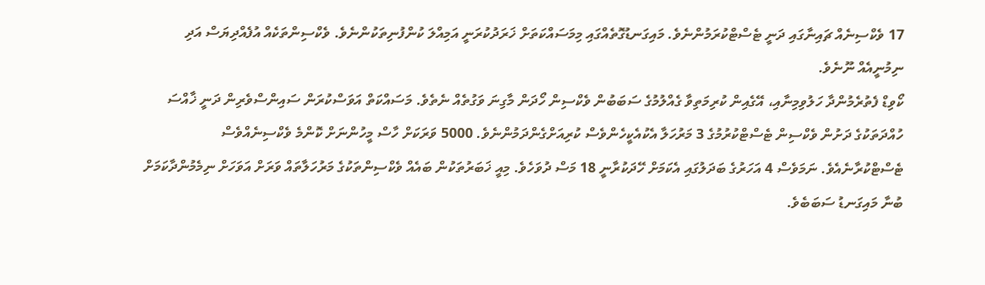17 ވެކްސިނެއް ޗައިނާގައި ދަނީ ޓެސްޓްކުރަމުންނެވެ. މައިގަނޑުގޮތެއްގައި މިމަސައްކަތަށް ޚަރަދުކުރަނީ އަމިއްލަ ކުންފުނިތަކުންނެވެ. ވެކްސިންތަކެއް އުފެއްދިޔަސް އަދި ނިމުނީއެއް ނޫނެވެ.
ކޯވިޑް ފެތުރެމުންދާ ހަލުވިމިނާއި، އޭގެއިން ކުރިމަތިވާ ގެއްލުމުގެ ސަބަބުން ވެކްސިން ހޯދަން މާގިނަ ވަގުތެއް ނެތެވެ. މަސައްކަތް އަވަސްކުރަން ސައިންސްވެރިން ދަނީ ޚާއްސަ ހުއްދަތަކުގެ ދަށުން ވެކްސިން ޓެސްޓްކުރުމުގެ 3 މަރުހަލާ އެކުއެކީހެންވެސް ކުރިއަށްގެންދަމުންނެވެ. 5000 ވަރަކަށް ހާސް މީހުންނަށް ކޮންމެ ވެކްސިނެއްވެސް ޓެސްޓްކުރާނެއެވެ. ނަމަވެސް 4 އަހަރުގެ ބަދަލުގައި އެކަމަށް ހޭދަކުރާނީ 18 މަސް ދުވަހެވެ. މިއީ ޚަބަރުތަކުން ބައެއް ވެކްސިންތަކުގެ މަރުހަލާތައް ވަރަށް އަވަހަށް ނިމެމުންދާކަމަށް ބުނާ މައިގަނޑު ސަބަބެވެ.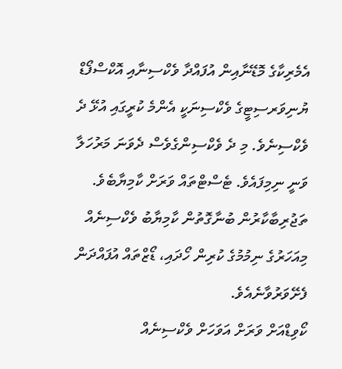އެމެރިކާގެ މޮޑޭނާއިން އުފައްދާ ވެކްސިނާއި އޮކްސްފޯޑް ޔުނިވަރސިޓީގެ ވެކްސިނަކީ އެންމެ ކުރީގައި އުޅޭ ދެ ވެކްސިނެވެ. މި ދެ ވެކްސިންގެވެސް ދެވަނަ މަރުހަލާ ވަނީ ނިމިފައެވެ. ޓެސްޓްތައް ވަރަށް ކާމިޔާބެވެ. ތަޖުރިބާކާރުން ބުނާގޮތުން ކާމިޔާބު ވެކްސިނެއް މިއަހަރުގެ ނިމުމުގެ ކުރިން ހޯދައި، ޑޯޒްތައް އުފައްދަން ފެށޭވަރުވާނެއެވެ.
ކޯވިޑްއަށް ވަރަށް އަވަހަށް ވެކްސިނެއް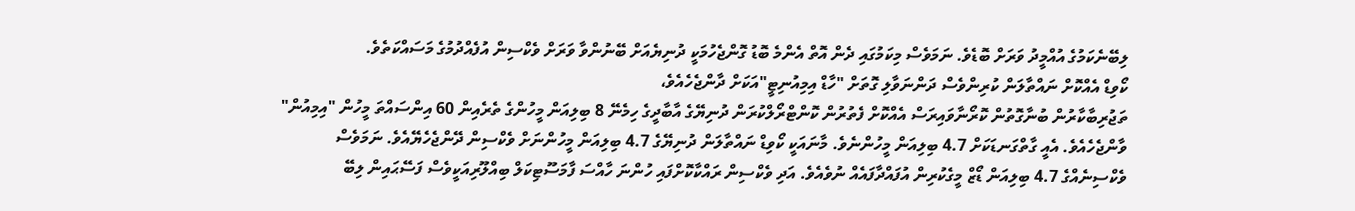ލިބޭނެކަމުގެ އުއްމީދު ވަރަށް ބޮޑެވެ. ނަމަވެސް މިކަމުގައި ދެން އޮތް އެންމެ ބޮޑު ގޮންޖެހުމަކީ ދުނިޔެއަށް ބޭނުންވާ ވަރަށް ވެކްސިން އުފެއްދުމުގެ މަސައްކަތެވެ.
ކޯވިޑް އެއްކޮށް ނައްތާލަން ކުރިންވެސް ދަންނަވާލި ގޮތަށް "ހާޑް އިމިއުނިޓީ"އަކަށް ދާންޖެހެއެވެ،
ތަޖުރިބާކާރުން ބުނާގޮތުން ކޮރޯނާވައިރަސް އެއްކޮށް ފެތުރުން ކޮންޓްރޯލްކުރަން ދުނިޔޭގެ އާބާދީގެ ހިމެނޭ 8 ބިލިއަން މީހުންގެ ތެރެއިން 60 އިންސައްތަ މީހުން "އިމިއުން" ވާންޖެހެއެވެ. އެއީ ގާތްގަނޑަކަށް 4.7 ބިލިއަން މީހުންނެވެ. މާނައަކީ ކޯވިޑް ނައްތާލަން ދުނިޔޭގެ 4.7 ބިލިއަން މީހުންނަށް ވެކްސިން ދޭންޖެހެޔޭއެވެ. ނަމަވެސް ވެކްސިނެއްގެ 4.7 ބިލިއަން ޑޯޒް މީގެކުރިން އުފައްދާފައެއް ނުވެއެވެ. އަދި ވެކްސިން ރައްކާކޮށްފައި ހުންނަ ހާއްސަ ފާމަސޫޓިކަލް ބިއްލޫރިއަކީވެސް ފަސޭޙައިން ލިބޭ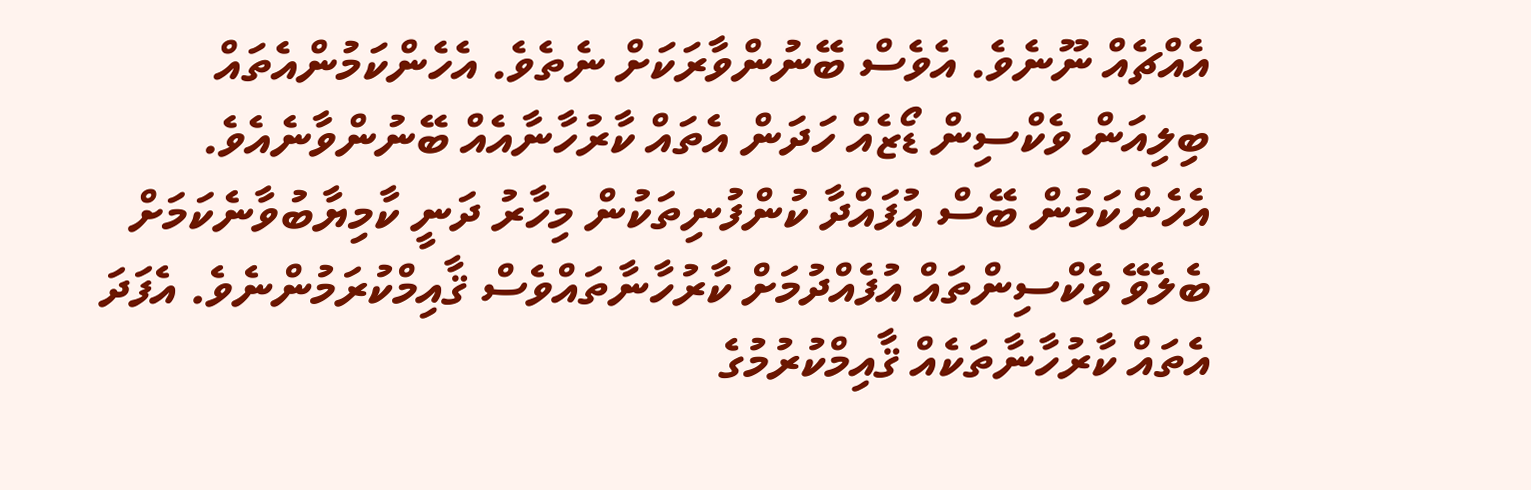އެއްޗެއް ނޫނެވެ. އެވެސް ބޭނުންވާރަކަށް ނެތެވެ. އެހެންކަމުންއެތައް ބިލިއަން ވެކްސިން ޑޯޒެއް ހަދަން އެތައް ކާރުހާނާއެއް ބޭނުންވާނެއެވެ. އެހެންކަމުން ބޭސް އުފައްދާ ކުންފުނިތަކުން މިހާރު ދަނީ ކާމިޔާބުވާނެކަމަށް ބެލެވޭ ވެކްސިންތައް އުފެއްދުމަށް ކާރުހާނާތައްވެސް ޤާއިމްކުރަމުންނެވެ. އެފަދަ އެތައް ކާރުހާނާތަކެއް ޤާއިމްކުރުމުގެ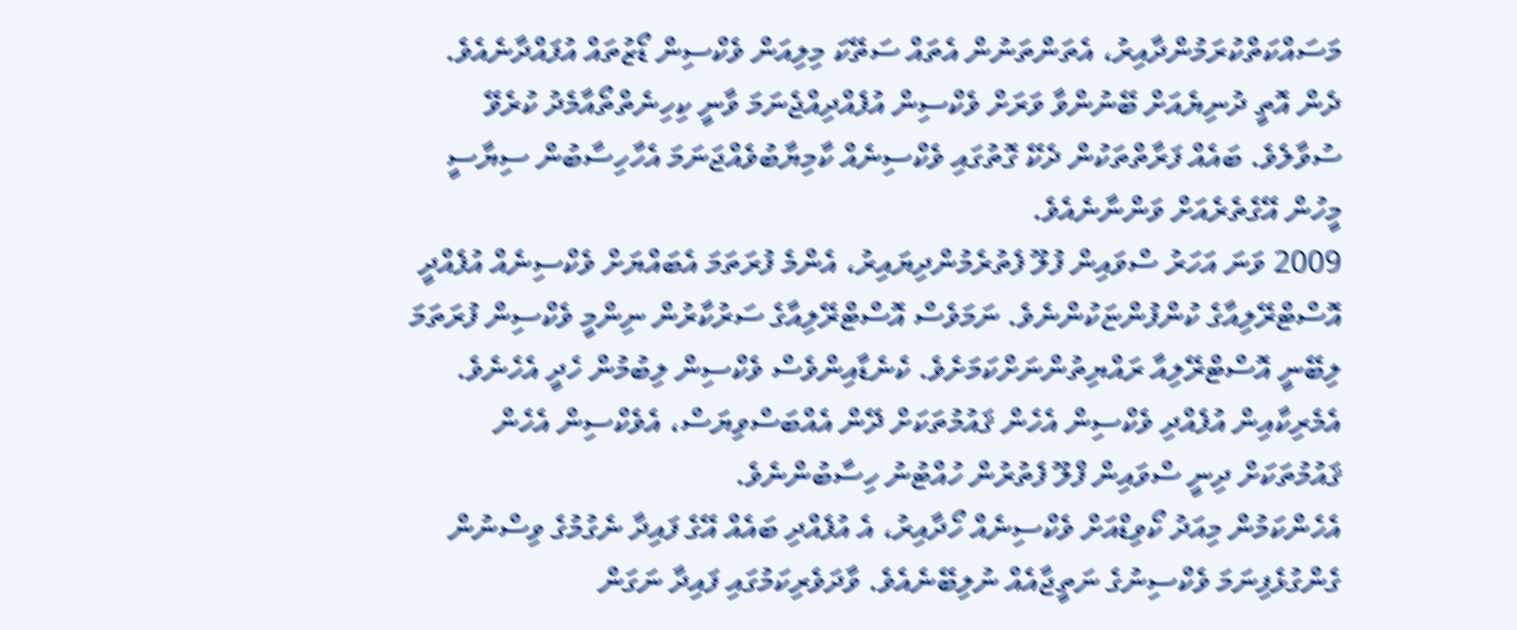މަސައްކަތްކުރަމުންދާއިރު، އެތަންތަނުން އެތައް ސަތޭކަ މިލިއަން ވެކްސިން ޑޯޒުތައް އުފައްދާނެއެވެ.
ދެން އޮތީ ދުނިޔެއަށް ބޭނުންވާ ވަރަށް ވެކްސިން އުފެއްދިއްޖެނަމަ ވާނީ ކިހިނެތްތޯއާމެދު ކުރެވޭ ސުވާލެވެ. ބައެއް ފަރާތްތަކުން ދެކޭ ގޮތުގައި ވެކްސިނެއް ކާމިޔާބުވެއްޖަނަމަ އެހާހިސާބުން ސިޔާސީ މީހުން އޭގެތެރެއަށް ވަންނާނެއެވެ.
2009 ވަނަ އަހަރު ސްވައިން ފުލޫ ފެތުރެމުންދިޔައިރު، އެންމެ ފުރަތަމަ އެބައްޔަށް ވެކްސިނެއް އުފެއްދީ އޮސްޓްރޭލިއާގެ ކުންފުންޏަކުންނެވެ. ނަމަވެސް އޮސްޓްރޭލިއާގެ ސަރުކާރުން ނިންމީ ވެކްސިން ފުރަތަމަ ލިބޭނީ އޮސްޓްރޭލިއާ ރައްޔިތުންނަށްކަމަށެވެ. ކެނެޑާއިންވެސް ވެކްސިން ލިބުމުން ހެދީ އެހެނެވެ. އެމެރިކާއިން އުފެއްދި ވެކްސިން އެހެން ޤައުމުތަކަށް ދޭން އެއްބަސްވިޔަސް، އެވެކްސިން އެހެން ޤައުމުތަކަށް ދިނީ ސްވައިން ފްލޫ ފެތުރުން ހުއްޓުނު ހިސާބުންނެވެ.
އެހެންކަމުން މިއަދު ކޯވިޑްއަށް ވެކްސިނެއް ހޯދާއިރު، އެ އުފެއްދި ބައެއް އޭގެ ފައިދާ ނެގުމުގެ ވިސްނުން ގެންގުޅެފިނަމަ ވެކްސިނުގެ ނަތީޖާއެއް ނުލިބޭނެއެވެ. ވާދަވެރިކަމުގައި ފައިދާ ނަގަން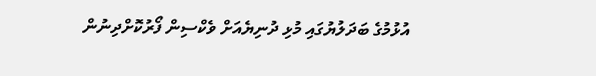އުޅުމުގެ ބަދަލުޔުގައި މުޅި ދުނިޔެއަށް ވެކްސިން ފޯރުކޮށްދިނުން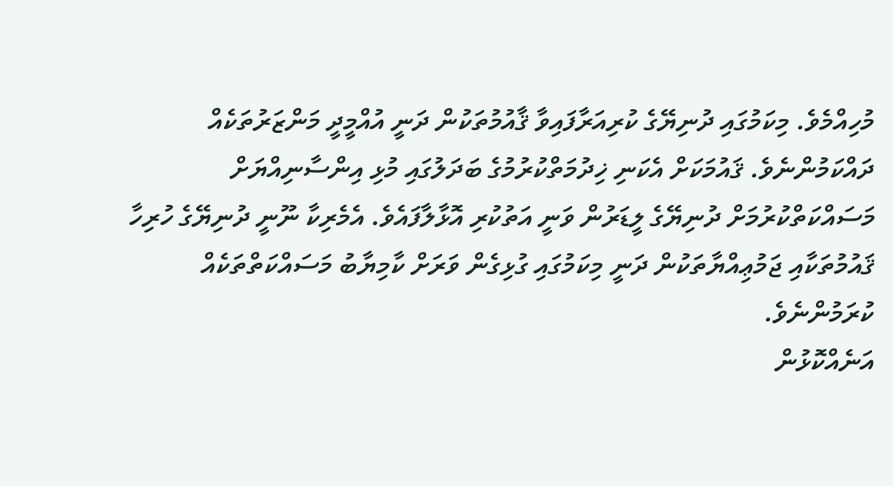މުހިއްމެވެ. މިކަމުގައި ދުނިޔޭގެ ކުރިއަރާފައިވާ ޤާއުމުތަކުން ދަނީ އުއްމީދީ މަންޒަރުތަކެއް ދައްކަމުންނެވެ. ޤައުމަކަށް އެކަނި ޚިދުމަތްކުރުމުގެ ބަދަލުގައި މުޅި އިންސާނިއްޔަށް މަސައްކަތްކުރުމަށް ދުނިޔޭގެ ލީޑަރުން ވަނީ އަތުކުރި އޮޅާލާފައެވެ. އެމެރިކާ ނޫނީ ދުނިޔޭގެ ހުރިހާ ޤައުމުތަކާއި ޖަމުޢިއްޔާތަކުން ދަނީ މިކަމުގައި ގުޅިގެން ވަރަށް ކާމިޔާބު މަސައްކަތްތަކެއް ކުރަމުންނެވެ.
އަނެއްކޮޅުން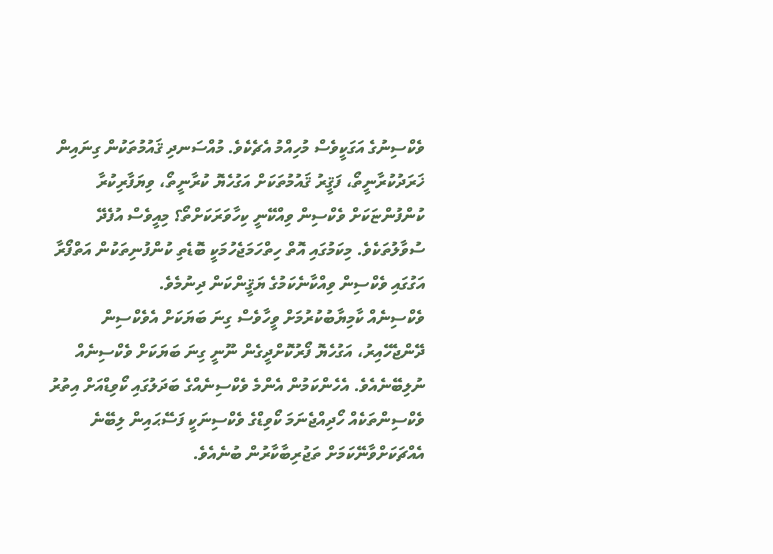ވެކްސިނުގެ އަގަކީވެސް މުހިއްމު އެޗެކެވެ. މުއްސަނދި ޤައުމުތަކުން ގިނައިން ޚަރަދުކުރާނީތޯ، ފަޤީރު ޤައުމުތަކަށް އަގުހެޔޮ ކުރާނީތޯ، ވިޔަފާރިކުރާ ކުންފުންޏަކަށް ވެކްސިން ވިއްކޭނީ ކިހާވަރަކަށްތޯ؟ މިއީވެސް އުފެދޭ ސުވާލުތަކެވެ. މިކަމުގައި އޮތް ހިތްހަމަޖެހުމަކީ ބޮޑެތި ކުންފުނިތަކުން އަތްފޯރާ އަގުގައި ވެކްސިން ވިއްކާނެކަމުގެ ޔަޤީންކަން ދިނުމެވެ.
ވެކްސިނެއް ކާމިޔާބުކުރުމަށް ވީހާވެސް ގިނަ ބަޔަކަށް އެވެކްސިން ދޭންޖެހޭއިރު، އަގުހެޔޮ ފޯރުކޮށްދީގެން ނޫނީ ގިނަ ބަޔަކަށް ވެކްސިނެއް ނުލިބޭނެއެވެ. އެހެންކަމުން އެންމެ ވެކްސިނެއްގެ ބަދަލުގައި ކޯވިޑްއަށް އިތުރު ވެކްސިންތަކެއް ހޯދިއްޖެނަމަ ކޯވިޑްގެ ވެކްސިނަކީ ފަސޭޙައިން ލިބޭނެ އެއްޗަކަށްވާނޭކަމަށް ތަޖުރިބާކާރުން ބުނެއެވެ.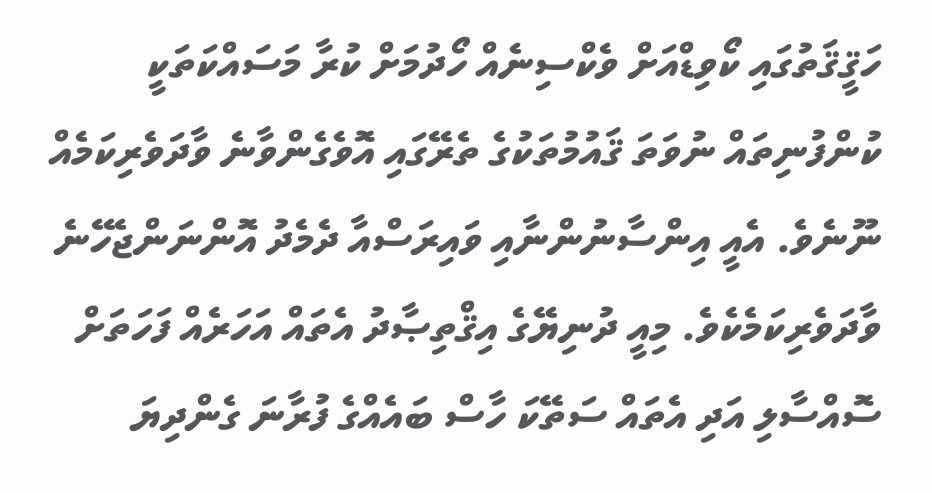ހަޤީޤަތުގައި ކޯވިޑްއަށް ވެކްސިނެއް ހޯދުމަށް ކުރާ މަސައްކަތަކީ ކުންފުނިތައް ނުވަތަ ޤައުމުތަކުގެ ތެރޭގައި އޮވެގެންވާނެ ވާދަވެރިކަމެއް ނޫނެވެ. އެއީ އިންސާނުންނާއި ވައިރަސްއާ ދެމެދު އޮންނަންޖެހޭނެ ވާދަވެރިކަމެކެވެ. މިއީ ދުނިޔޭގެ އިޤްތިޞާދު އެތައް އަހަރެއް ފަހަތަށް ސޮއްސާލި އަދި އެތައް ސަތޭކަ ހާސް ބައެއްގެ ފުރާނަ ގެންދިޔަ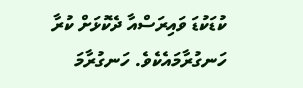ކުޑަކުޑަ ވައިރަސްއާ ދެކޮޅަށް ކުރާ ހަނގުރާމައެކެވެ. ހަނގުރާމަ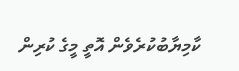ކާމިޔާބުކުރެވެން އޮތީ މީގެ ކުރިން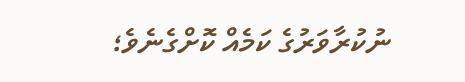ނުކުރާވަރުގެ ކަމެއް ކޮށްގެނެވެ؛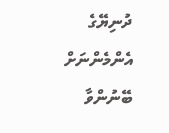ދުނިޔޭގެ އެންމެންނަށް ބޭނުންވާ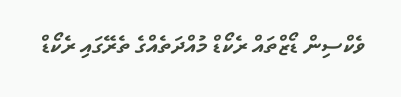ވެކްސިން ޑޯޒްތައް ރެކޯޑް މުއްދަތެއްގެ ތެރޭގައި ރެކޯޑް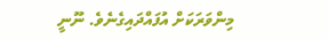މިންވަރަކަށް އުފައްދައިގެނެވެ. ނޫނީ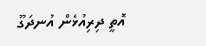އޮތީ ދިރިއުޅެން އުނދަގޫ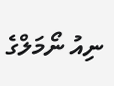ނިއު ނޯމަލްގެ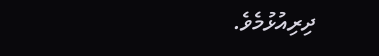ދިރިއުޅުމެވެ.